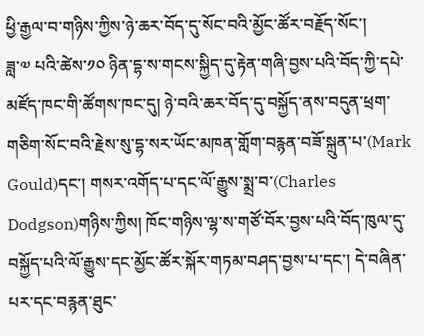ཕྱི་རྒྱལ་བ་གཉིས་ཀྱིས་ཉེ་ཆར་བོད་དུ་སོང་བའི་མྱོང་ཚོར་བརྗོད་སོང་།
ཟླ་༧ པའི་ཚེས་༡༠ ཉིན་དྷ་ས་གངས་སྐྱིད་དུ་རྟེན་གཞི་བྱས་པའི་བོད་ཀྱི་དཔེ་མཛོད་ཁང་གི་ཚོགས་ཁང་དུ། ཉེ་བའི་ཆར་བོད་དུ་བསྐྱོད་ནས་བདུན་ཕྲག་གཅིག་སོང་བའི་རྗེས་སུ་དྷ་སར་ཡོང་མཁན་གློག་བརྙན་བཟོ་སྐྲུན་པ་(Mark Gould)དང་། གསར་འགོད་པ་དང་ལོ་རྒྱུས་སྨྲ་བ་(Charles Dodgson)གཉིས་ཀྱིས། ཁོང་གཉིས་ལྷ་ས་གཙོ་བོར་བྱས་པའི་བོད་ཁུལ་དུ་བསྐྱོད་པའི་ལོ་རྒྱུས་དང་མྱོང་ཚོར་སྐོར་གཏམ་བཤད་བྱས་པ་དང་། དེ་བཞིན་པར་དང་བརྙན་ཐུང་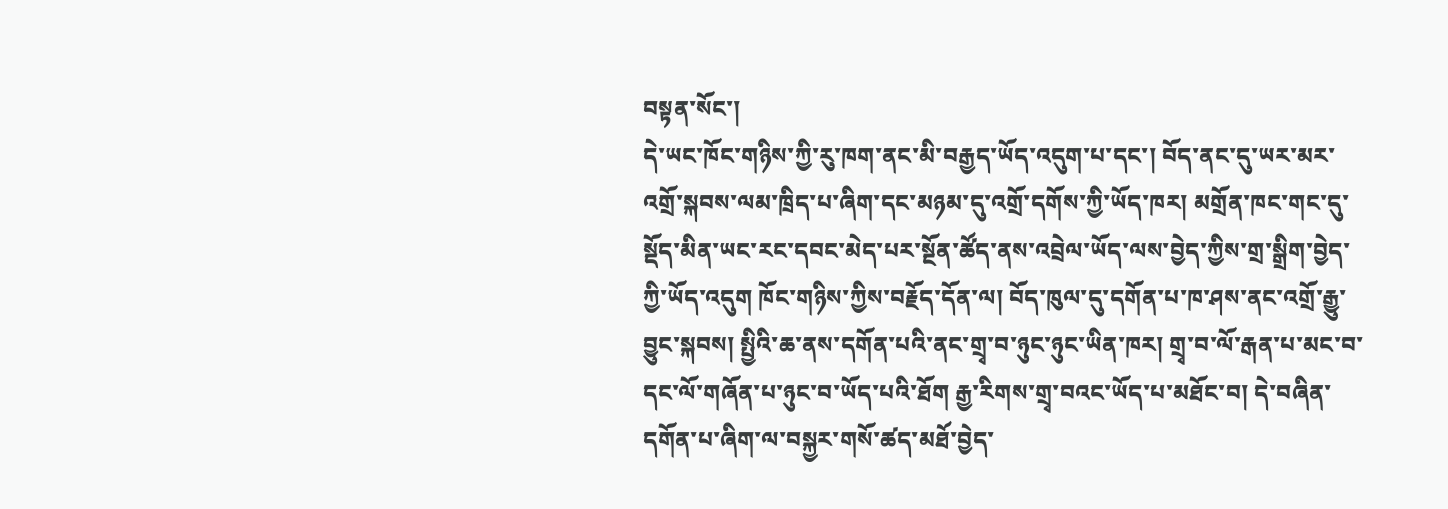བསྟན་སོང་།
དེ་ཡང་ཁོང་གཉིས་ཀྱི་རུ་ཁག་ནང་མི་བརྒྱད་ཡོད་འདུག་པ་དང་། བོད་ནང་དུ་ཡར་མར་འགྲོ་སྐབས་ལམ་ཁྲིད་པ་ཞིག་དང་མཉམ་དུ་འགྲོ་དགོས་ཀྱི་ཡོད་ཁར། མགྲོན་ཁང་གང་དུ་སྡོད་མིན་ཡང་རང་དབང་མེད་པར་སྔོན་ཚོད་ནས་འབྲེལ་ཡོད་ལས་བྱེད་ཀྱིས་གྲ་སྒྲིག་བྱེད་ཀྱི་ཡོད་འདུག ཁོང་གཉིས་ཀྱིས་བརྗོད་དོན་ལ། བོད་ཁུལ་དུ་དགོན་པ་ཁ་ཤས་ནང་འགྲོ་རྒྱུ་བྱུང་སྐབས། སྤྱིའི་ཆ་ནས་དགོན་པའི་ནང་གྲྭ་བ་ཉུང་ཉུང་ཡིན་ཁར། གྲྭ་བ་ལོ་རྒན་པ་མང་བ་དང་ལོ་གཞོན་པ་ཉུང་བ་ཡོད་པའི་ཐོག རྒྱ་རིགས་གྲྭ་བའང་ཡོད་པ་མཐོང་བ། དེ་བཞིན་དགོན་པ་ཞིག་ལ་བསྐྱར་གསོ་ཚད་མཐོ་བྱེད་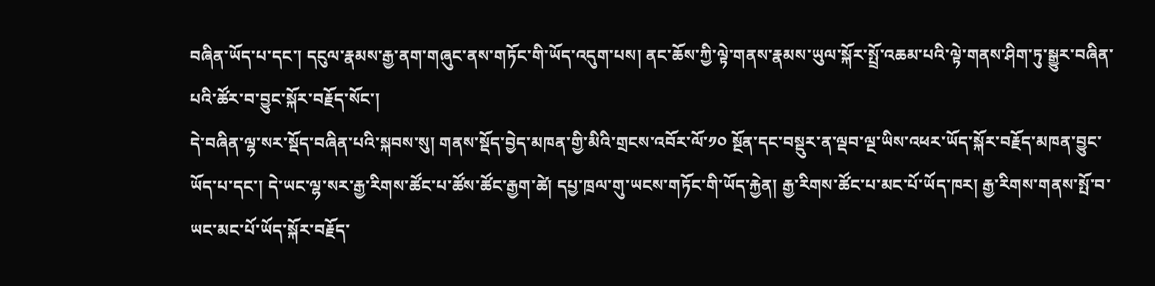བཞིན་ཡོད་པ་དང་། དངུལ་རྣམས་རྒྱ་ནག་གཞུང་ནས་གཏོང་གི་ཡོད་འདུག་པས། ནང་ཆོས་ཀྱི་ལྟེ་གནས་རྣམས་ཡུལ་སྐོར་སྤྲོ་འཆམ་པའི་ལྟེ་གནས་ཤིག་ཏུ་སྒྱུར་བཞིན་པའི་ཚོར་བ་བྱུང་སྐོར་བརྗོད་སོང་།
དེ་བཞིན་ལྷ་སར་སྡོད་བཞིན་པའི་སྐབས་སུ། གནས་སྡོད་བྱེད་མཁན་གྱི་མིའི་གྲངས་འབོར་ལོ་༡༠ སྔོན་དང་བསྡུར་ན་ལྡབ་ལྔ་ཡིས་འཕར་ཡོད་སྐོར་བརྗོད་མཁན་བྱུང་ཡོད་པ་དང་། དེ་ཡང་ལྷ་སར་རྒྱ་རིགས་ཚོང་པ་ཚོས་ཚོང་རྒྱག་ཚེ། དཔྱ་ཁྲལ་གུ་ཡངས་གཏོང་གི་ཡོད་རྐྱེན། རྒྱ་རིགས་ཚོང་པ་མང་པོ་ཡོད་ཁར། རྒྱ་རིགས་གནས་སྤོ་བ་ཡང་མང་པོ་ཡོད་སྐོར་བརྗོད་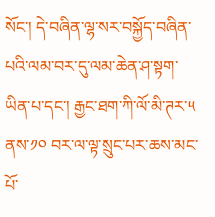སོང་། དེ་བཞིན་ལྷ་སར་བསྐྱོད་བཞིན་པའི་ལམ་བར་དུ་ལམ་ཆེན་ཤ་སྟག་ཡིན་པ་དང་། རྒྱང་ཐག་ཀི་ལོ་མི་ཊར་༥ ནས་༡༠ བར་ལ་ལྟ་སྲུང་པར་ཆས་མང་པོ་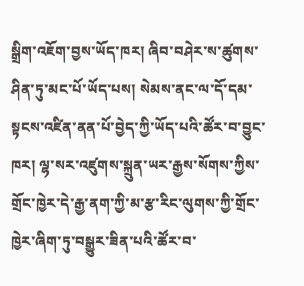སྒྲིག་འཇོག་བྱས་ཡོད་ཁར། ཞིབ་བཤེར་ས་ཚུགས་ཤིན་ཏུ་མང་པོ་ཡོད་པས། སེམས་ནང་ལ་དོ་དམ་སྟངས་འཛིན་ནན་པོ་བྱེད་ཀྱི་ཡོད་པའི་ཚོར་བ་བྱུང་ཁར། ལྷ་སར་འཛུགས་སྐྲུན་ཡར་རྒྱས་སོགས་ཀྱིས་གྲོང་ཁྱེར་དེ་རྒྱ་ནག་ཀྱི་མ་རྩ་རིང་ལུགས་ཀྱི་གྲོང་ཁྱེར་ཞིག་ཏུ་བསྒྱུར་ཟིན་པའི་ཚོར་བ་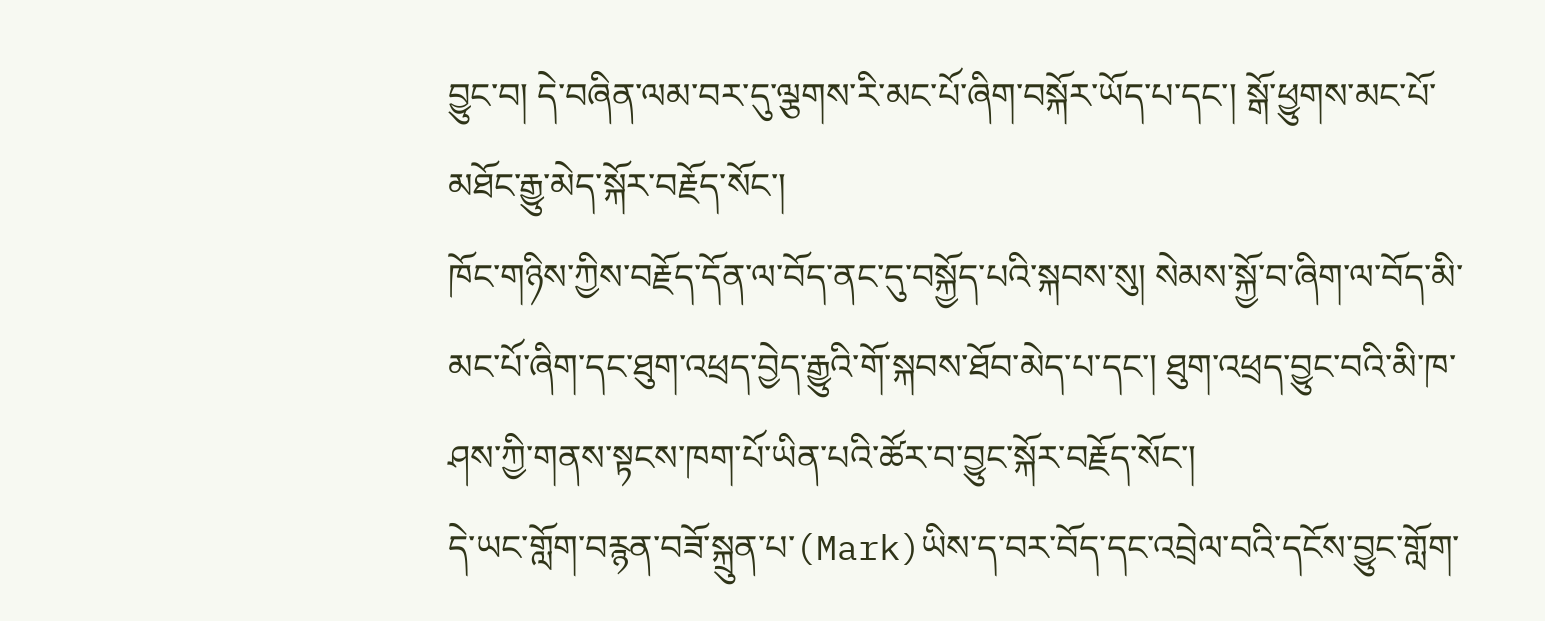བྱུང་བ། དེ་བཞིན་ལམ་བར་དུ་ལྕགས་རི་མང་པོ་ཞིག་བསྐོར་ཡོད་པ་དང་། སྒོ་ཕྱུགས་མང་པོ་མཐོང་རྒྱུ་མེད་སྐོར་བརྗོད་སོང་།
ཁོང་གཉིས་ཀྱིས་བརྗོད་དོན་ལ་བོད་ནང་དུ་བསྐྱོད་པའི་སྐབས་སུ། སེམས་སྐྱོ་བ་ཞིག་ལ་བོད་མི་མང་པོ་ཞིག་དང་ཐུག་འཕྲད་བྱེད་རྒྱུའི་གོ་སྐབས་ཐོབ་མེད་པ་དང་། ཐུག་འཕྲད་བྱུང་བའི་མི་ཁ་ཤས་ཀྱི་གནས་སྟངས་ཁག་པོ་ཡིན་པའི་ཚོར་བ་བྱུང་སྐོར་བརྗོད་སོང་།
དེ་ཡང་གློག་བརྙན་བཟོ་སྐྲུན་པ་(Mark)ཡིས་ད་བར་བོད་དང་འབྲེལ་བའི་དངོས་བྱུང་གློག་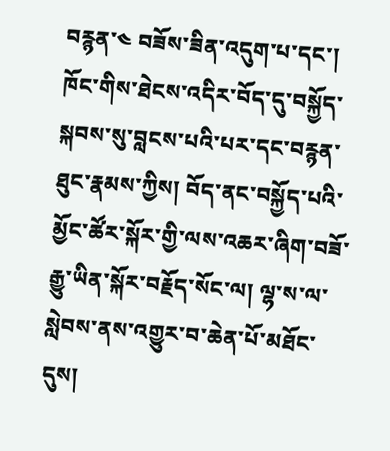བརྙན་༤ བཟོས་ཟིན་འདུག་པ་དང་། ཁོང་གིས་ཐེངས་འདིར་བོད་དུ་བསྐྱོད་སྐབས་སུ་བླངས་པའི་པར་དང་བརྙན་ཐུང་རྣམས་ཀྱིས། བོད་ནང་བསྐྱོད་པའི་མྱོང་ཚོར་སྐོར་གྱི་ལས་འཆར་ཞིག་བཟོ་རྒྱུ་ཡིན་སྐོར་བརྗོད་སོང་ལ། ལྷ་ས་ལ་སླེབས་ནས་འགྱུར་བ་ཆེན་པོ་མཐོང་དུས།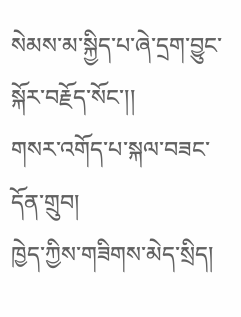སེམས་མ་སྐྱིད་པ་ཞེ་དྲག་བྱུང་སྐོར་བརྗོད་སོང་།།
གསར་འགོད་པ་སྐལ་བཟང་དོན་གྲུབ།
ཁྱེད་ཀྱིས་གཟིགས་མེད་སྲིད།